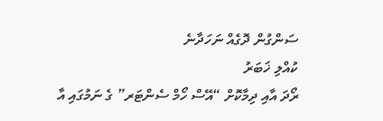ސަންގުން ދޮގެއް ނަހަދާނެ
ކުއްލި ޚަބަރު
ރޯދަ އާއި ދިމާކޮށް “އޭސް ހޯމް ސެންޓަރ” ގެ ނަމުގައި އާ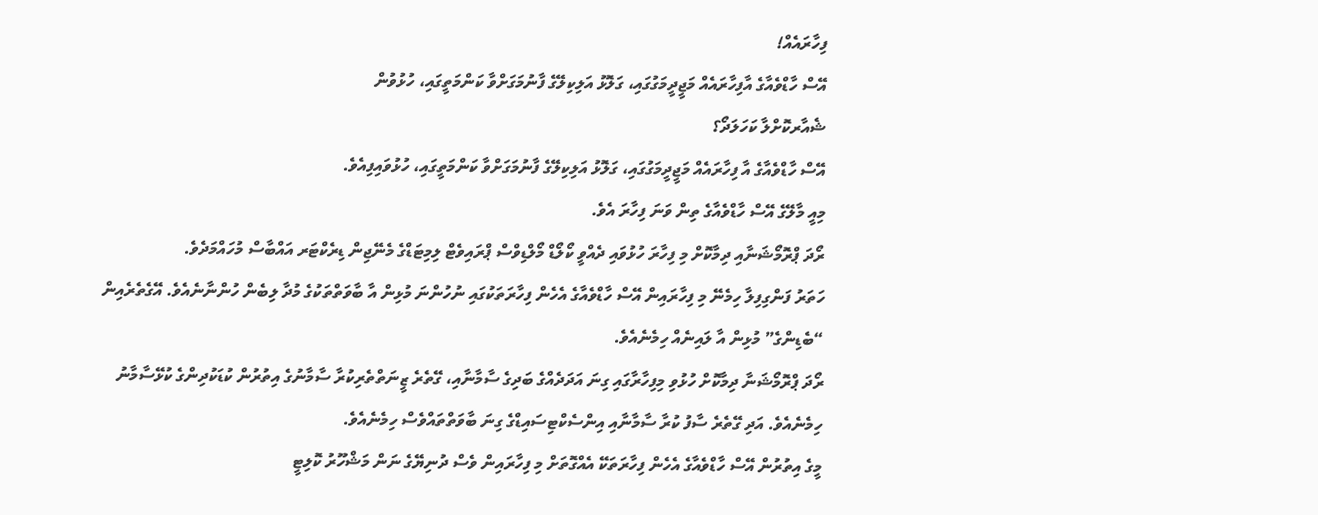ފިހާރައެއް!
އޭސް ހާޑްވެއާގެ އާފިހާރައެއް މަޖީދީމަގުގައި، ގަލޮޅު އަލިކިލޭގެ ފާނުމަގަށްވާ ކަންމަތީގައި، ހުޅުވުން
ޝެއާރކޮށްލާ ކަހަލަދޯ؟
އޭސް ހާޑްވެއާގެ އާ ފިހާރައެއް މަޖީދީމަގުގައި، ގަލޮޅު އަލިކިލޭގެ ފާނުމަގަށްވާ ކަންމަތީގައި، ހުޅުވައިފިއެވެ.
މިއީ މާލޭގެ އޭސް ހާޑްވެއާގެ ތިން ވަނަ ފިހާރަ އެވެ.
ރޯދަ ޕްރޮމޯޝަނާއި ދިމާކޮށް މި ފިހާރަ ހުޅުވައި ދެއްވީ ކޯލޯޑް މޯލްޑިވްސް ޕްރައިވެޓް ލިމިޓަޑްގެ މެނޭޖިން ޑިރެކްޓަރ އައްބާސް މުހައްމަދެވެ.
ހަތަރު ފަންގިފިލާ ހިމެނޭ މި ފިހާރައިން އޭސް ހާޑްވެއާގެ އެހެން ފިހާރަތަކުގައި ނުހުންނަ މުޅިން އާ ބާވަތްތަކުގެ މުދާ ލިބެން ހުންނާނެއެވެ. އޭގެތެރެއިން “ބެޑިންގެ” މުޅިން އާ ލައިނެއް ހިމެނެއެވެ.
ރޯދަ ޕްރޮމޯޝަނާ ދިމާކޮށް ހުޅުވި މިފިހާރާގައި ގިނަ އަދަދެއްގެ ބަދިގެ ސާމާނާއި، ގޭތެރެ ޒީނަތްތެރިކުރާ ސާމާނުގެ އިތުރުން ކުޑަކުދިންގެ ކުޅޭސާމާނު ހިމެނެއެވެ. އަދި ގޭތެރެ ސާފު ކުރާ ސާމާނާއި އިންސެކްޓިސައިޑްގެ ގިނަ ބާވަތްތައްވެސް ހިމެނެއެވެ.
މީގެ އިތުރުން އޭސް ހާޑްވެއާގެ އެހެން ފިހާރަތަކޭ އެއްގޮތަށް މި ފިހާރައިން ވެސް ދުނިޔޭގެ ނަން މަޝްހޫރު ކޮލިޓީ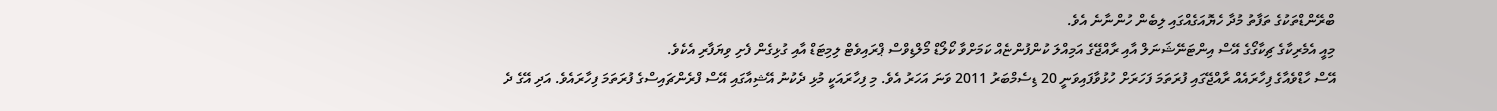ބްރޭންޑްތަކުގެ ތަފާތު މުދާ ހެޔޮއަގެއްގައި ލިބެން ހުންނާނެ އެވެ.
މިއީ އެމެރިކާގެ ޗިކާގޯގެ އޭސް އިންޓަނޭޝަނަލް އާއި ރާއްޖޭގެ އަމިއްލަ ކުންފުންޏެއް ކަމަށްވާ ކޯލޯޑް މޯލްޑިވްސް ޕްރައިވެޓް ލިމިޓަޑް އާއި ގުޅިގެން ފެށި ވިޔަފާރި އެކެވެ.
އޭސް ހާޑްވެއާގެ ފިހާރައެއް ރާއްޖޭގައި ފުރަތަމަ ފަހަރަށް ހުޅުވާފައިވަނީ 20 ޑިސެމްބަރު 2011 ވަނަ އަހަރު އެވެ. މި ފިހާރައަކީ މުޅި ދެކުނު އޭޝިއާގައި އޭސް ފްރެންޗައިސްގެ ފުރަތަމަ ފިހާރައެވެ. އަދި އޭގެ ދެ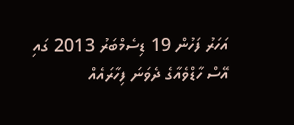އަހަރު ފަހުން 19 ޑިސެމްބަރު 2013 ގައި އޭސް ހާޑްވެއާގެ ދެވަނަ ފިހާރައެއް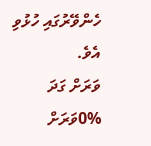ހެންވޭރުގައި ހުޅުވި އެވެ.
ވަރަށް ގަދަ
0%ވަރަށް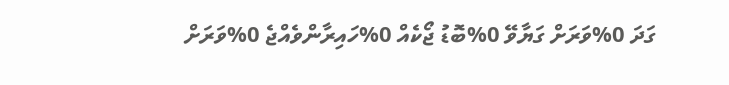ގަދަ 0%ވަރަށް ގަޔާވޭ 0%ބޮޑު ޖޯކެއް 0%ހައިރާންވެއްޖެ 0%ވަރަށް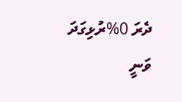ދެރަ 0%ރުޅިގަދަ ވަނީ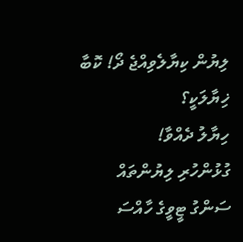ލިޔުން ކިޔާލެވިއްޖެ ދޯ! ކޮބާ ޚިޔާލަކީ؟
ހިޔާލު ދެއްވާ!
ގުޅުންހުރި ލިޔުންތައް
ސަންގު ޓީވީގެ ހާއްސަ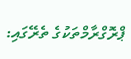ޕްރޮގްރާމްތަކުގެ ތެރޭގައި: